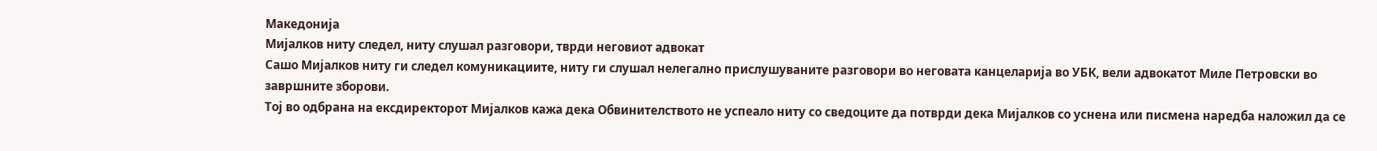Македонија
Мијалков ниту следел, ниту слушал разговори, тврди неговиот адвокат
Сашо Мијалков ниту ги следел комуникациите, ниту ги слушал нелегално прислушуваните разговори во неговата канцеларија во УБК, вели адвокатот Миле Петровски во завршните зборови.
Тој во одбрана на ексдиректорот Мијалков кажа дека Обвинителството не успеало ниту со сведоците да потврди дека Мијалков со уснена или писмена наредба наложил да се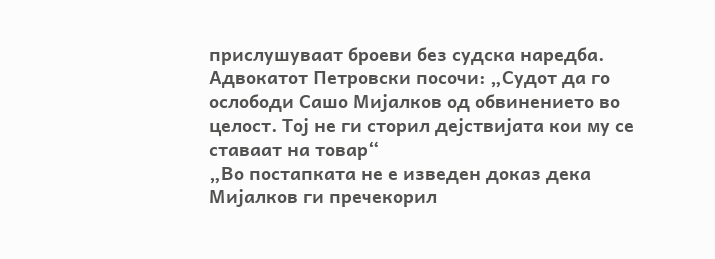прислушуваат броеви без судска наредба.
Адвокатот Петровски посочи: „Судот да го ослободи Сашо Мијалков од обвинението во целост. Тој не ги сторил дејствијата кои му се ставаат на товар“
„Во постапката не е изведен доказ дека Мијалков ги пречекорил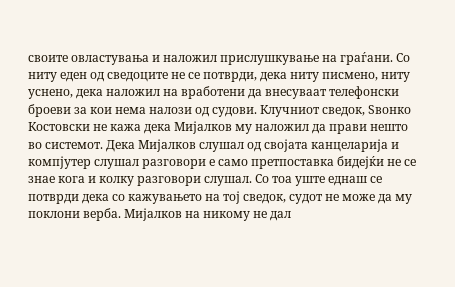своите овластувања и наложил прислушкување на граѓани. Со ниту еден од сведоците не се потврди, дека ниту писмено, ниту уснено, дека наложил на вработени да внесуваат телефонски броеви за кои нема налози од судови. Клучниот сведок, Ѕвонко Костовски не кажа дека Мијалков му наложил да прави нешто во системот. Дека Мијалков слушал од својата канцеларија и компјутер слушал разговори е само претпоставка бидејќи не се знае кога и колку разговори слушал. Со тоа уште еднаш се потврди дека со кажувањето на тој сведок, судот не може да му поклони верба. Мијалков на никому не дал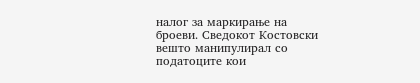налог за маркирање на броеви. Сведокот Костовски вешто манипулирал со податоците кои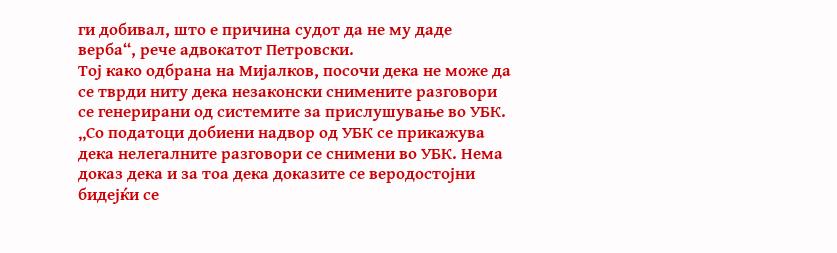ги добивал, што е причина судот да не му даде верба“, рече адвокатот Петровски.
Тој како одбрана на Мијалков, посочи дека не може да се тврди ниту дека незаконски снимените разговори се генерирани од системите за прислушување во УБК.
„Со податоци добиени надвор од УБК се прикажува дека нелегалните разговори се снимени во УБК. Нема доказ дека и за тоа дека доказите се веродостојни бидејќи се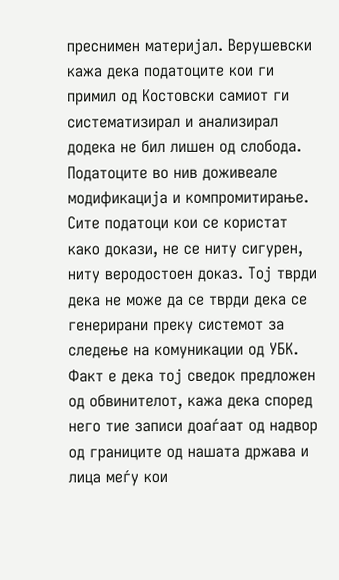преснимен материјал. Верушевски кажа дека податоците кои ги примил од Костовски самиот ги систематизирал и анализирал додека не бил лишен од слобода. Податоците во нив доживеале модификација и компромитирање. Сите податоци кои се користат како докази, не се ниту сигурен, ниту веродостоен доказ. Тој тврди дека не може да се тврди дека се генерирани преку системот за следење на комуникации од УБК. Факт е дека тој сведок предложен од обвинителот, кажа дека според него тие записи доаѓаат од надвор од границите од нашата држава и лица меѓу кои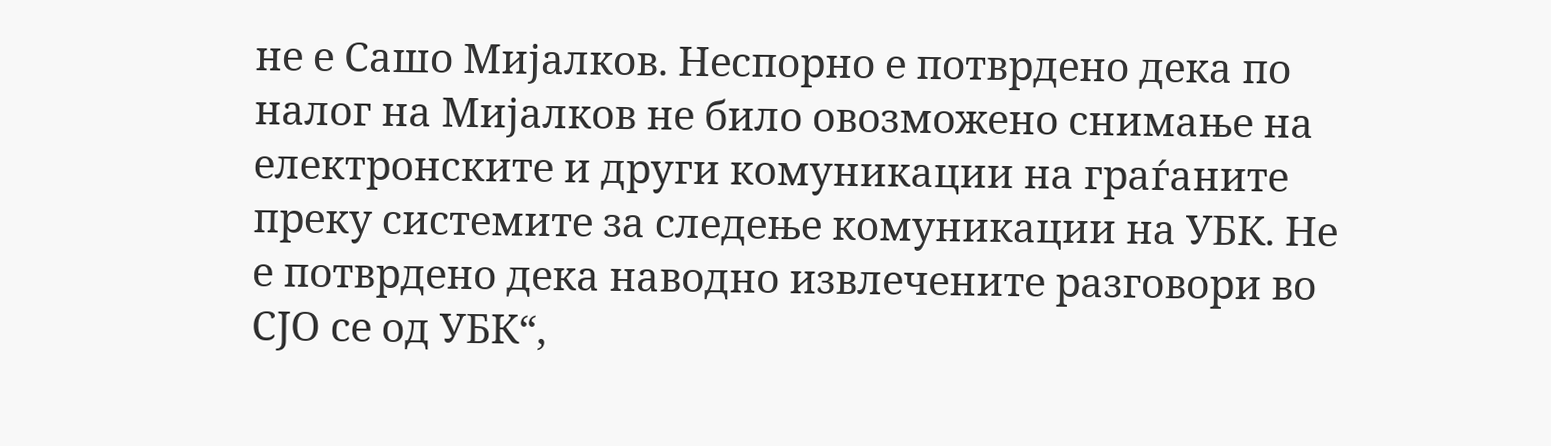не е Сашо Мијалков. Неспорно е потврдено дека по налог на Мијалков не било овозможено снимање на електронските и други комуникации на граѓаните преку системите за следење комуникации на УБК. Не е потврдено дека наводно извлечените разговори во СЈО се од УБК“,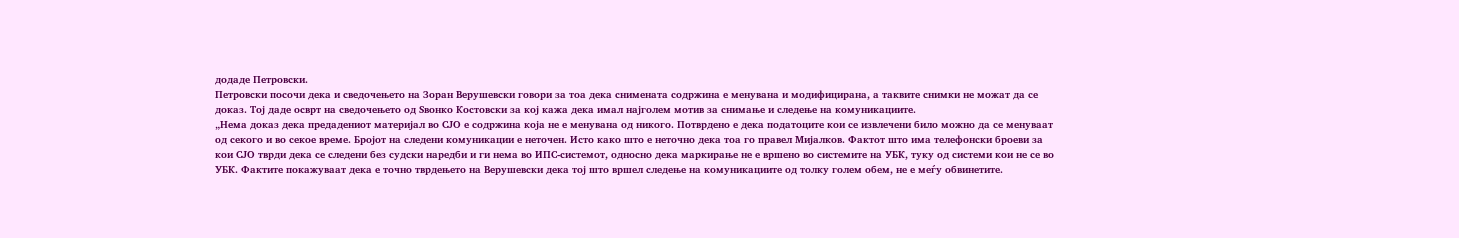додаде Петровски.
Петровски посочи дека и сведочењето на Зоран Верушевски говори за тоа дека снимената содржина е менувана и модифицирана, а таквите снимки не можат да се доказ. Тој даде осврт на сведочењето од Ѕвонко Костовски за кој кажа дека имал најголем мотив за снимање и следење на комуникациите.
„Нема доказ дека предадениот материјал во СЈО е содржина која не е менувана од никого. Потврдено е дека податоците кои се извлечени било можно да се менуваат од секого и во секое време. Бројот на следени комуникации е неточен. Исто како што е неточно дека тоа го правел Мијалков. Фактот што има телефонски броеви за кои СЈО тврди дека се следени без судски наредби и ги нема во ИПС-системот, односно дека маркирање не е вршено во системите на УБК, туку од системи кои не се во УБК. Фактите покажуваат дека е точно тврдењето на Верушевски дека тој што вршел следење на комуникациите од толку голем обем, не е меѓу обвинетите.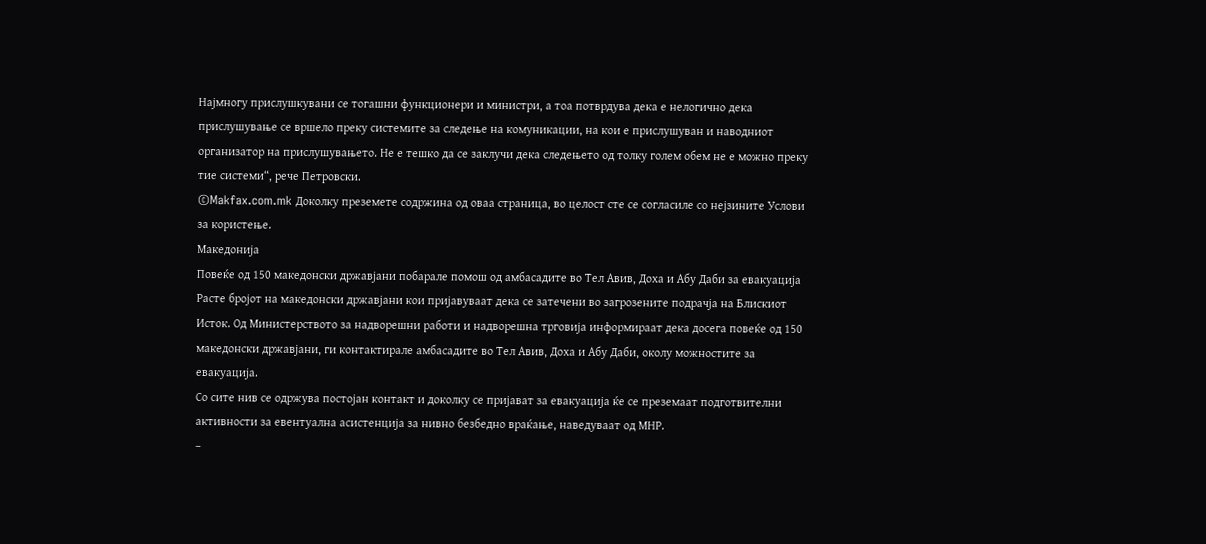Најмногу прислушкувани се тогашни функционери и министри, а тоа потврдува дека е нелогично дека прислушување се вршело преку системите за следење на комуникации, на кои е прислушуван и наводниот организатор на прислушувањето. Не е тешко да се заклучи дека следењето од толку голем обем не е можно преку тие системи“, рече Петровски.
©Makfax.com.mk Доколку преземете содржина од оваа страница, во целост сте се согласиле со нејзините Услови за користење.
Македонија
Повеќе од 150 македонски државјани побарале помош од амбасадите во Тел Авив, Доха и Абу Даби за евакуација
Расте бројот на македонски државјани кои пријавуваат дека се затечени во загрозените подрачја на Блискиот Исток. Од Министерството за надворешни работи и надворешна трговија информираат дека досега повеќе од 150 македонски државјани, ги контактирале амбасадите во Тел Авив, Доха и Абу Даби, околу можностите за евакуација.
Со сите нив се одржува постојан контакт и доколку се пријават за евакуација ќе се преземаат подготвителни активности за евентуална асистенција за нивно безбедно враќање, наведуваат од МНР.
–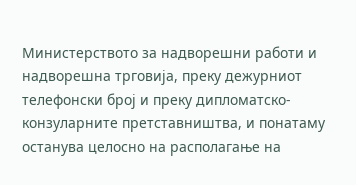Министерството за надворешни работи и надворешна трговија, преку дежурниот телефонски број и преку дипломатско-конзуларните претставништва, и понатаму останува целосно на располагање на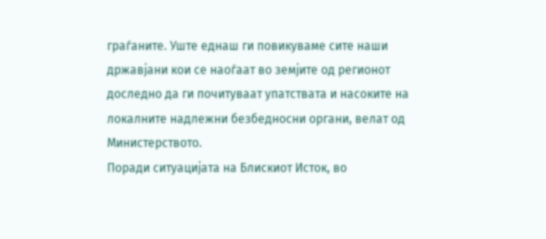граѓаните. Уште еднаш ги повикуваме сите наши државјани кои се наоѓаат во земјите од регионот доследно да ги почитуваат упатствата и насоките на локалните надлежни безбедносни органи, велат од Министерството.
Поради ситуацијата на Блискиот Исток, во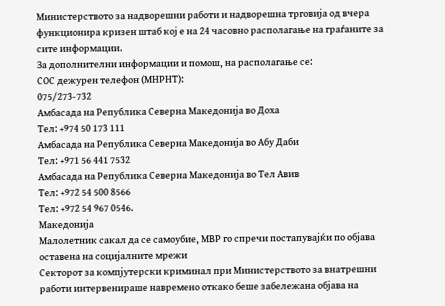Министерството за надворешни работи и надворешна трговија од вчера функционира кризен штаб кој е на 24 часовно располагање на граѓаните за сите информации.
За дополнителни информации и помош, на располагање се:
СОС дежурен телефон (МНРНТ):
075/273-732
Амбасада на Република Северна Македонија во Доха
Тел: +974 50 173 111
Амбасада на Република Северна Македонија во Абу Даби
Тел: +971 56 441 7532
Амбасада на Република Северна Македонија во Тел Авив
Тел: +972 54 500 8566
Тел: +972 54 967 0546.
Македонија
Малолетник сакал да се самоубие, МВР го спречи постапувајќи по објава оставена на социјалните мрежи
Секторот за компјутерски криминал при Министерството за внатрешни работи интервенираше навремено откако беше забележана објава на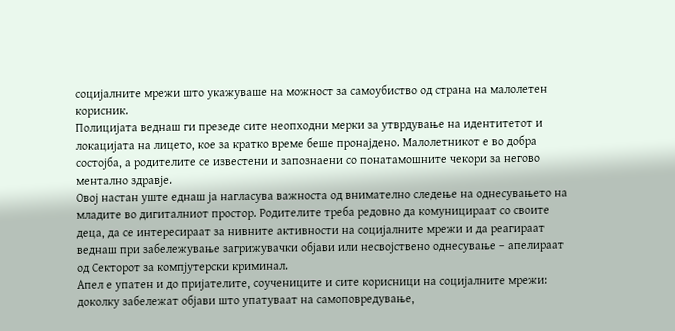социјалните мрежи што укажуваше на можност за самоубиство од страна на малолетен корисник.
Полицијата веднаш ги презеде сите неопходни мерки за утврдување на идентитетот и локацијата на лицето, кое за кратко време беше пронајдено. Малолетникот е во добра состојба, а родителите се известени и запознаени со понатамошните чекори за негово ментално здравје.
Овој настан уште еднаш ја нагласува важноста од внимателно следење на однесувањето на младите во дигиталниот простор. Родителите треба редовно да комуницираат со своите деца, да се интересираат за нивните активности на социјалните мрежи и да реагираат веднаш при забележување загрижувачки објави или несвојствено однесување – апелираат од Секторот за компјутерски криминал.
Апел е упатен и до пријателите, соучениците и сите корисници на социјалните мрежи: доколку забележат објави што упатуваат на самоповредување,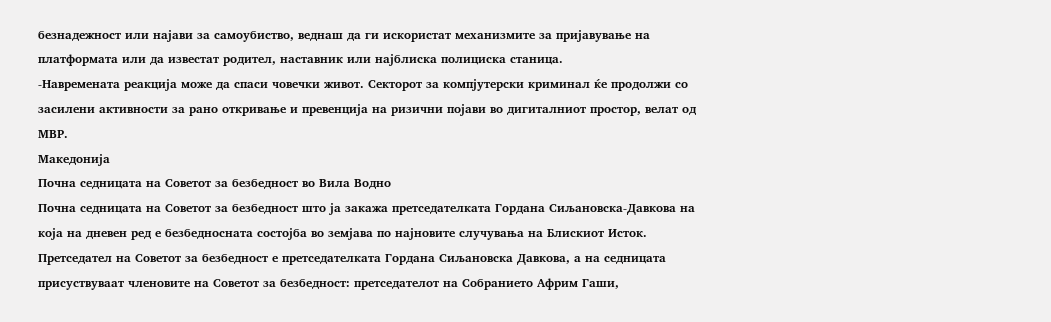безнадежност или најави за самоубиство, веднаш да ги искористат механизмите за пријавување на платформата или да известат родител, наставник или најблиска полициска станица.
-Навремената реакција може да спаси човечки живот. Секторот за компјутерски криминал ќе продолжи со засилени активности за рано откривање и превенција на ризични појави во дигиталниот простор, велат од МВР.
Македонија
Почна седницата на Советот за безбедност во Вила Водно
Почна седницата на Советот за безбедност што ја закажа претседателката Гордана Сиљановска-Давкова на која на дневен ред е безбедносната состојба во земјава по најновите случувања на Блискиот Исток.
Претседател на Советот за безбедност е претседателката Гордана Сиљановска Давкова, а на седницата присуствуваат членовите на Советот за безбедност: претседателот на Собранието Африм Гаши,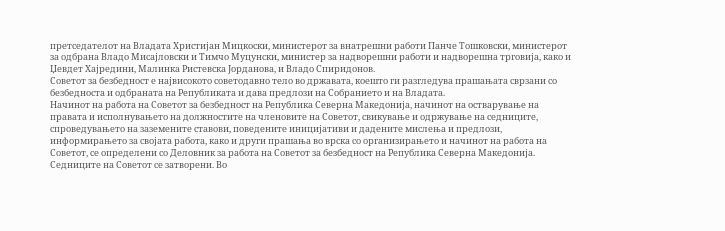претседателот на Владата Христијан Мицкоски, министерот за внатрешни работи Панче Тошковски, министерот за одбрана Владо Мисајловски и Тимчо Муцунски, министер за надворешни работи и надворешна трговија, како и Џевдет Хајредини, Малинка Ристевска Јорданова, и Владо Спиридонов.
Советот за безбедност е највисокото советодавно тело во државата, коешто ги разгледува прашањата сврзани со безбедноста и одбраната на Републиката и дава предлози на Собранието и на Владата.
Начинот на работа на Советот за безбедност на Република Северна Македонија, начинот на остварување на правата и исполнувањето на должностите на членовите на Советот, свикување и одржување на седниците, спроведувањето на заземените ставови, поведените иницијативи и дадените мислења и предлози, информирањето за својата работа, како и други прашања во врска со организирањето и начинот на работа на Советот, се определени со Деловник за работа на Советот за безбедност на Република Северна Македонија.
Седниците на Советот се затворени. Во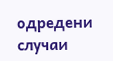одредени случаи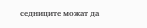седниците можат да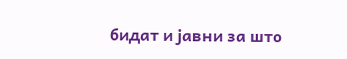бидат и јавни за што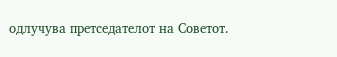одлучува претседателот на Советот.